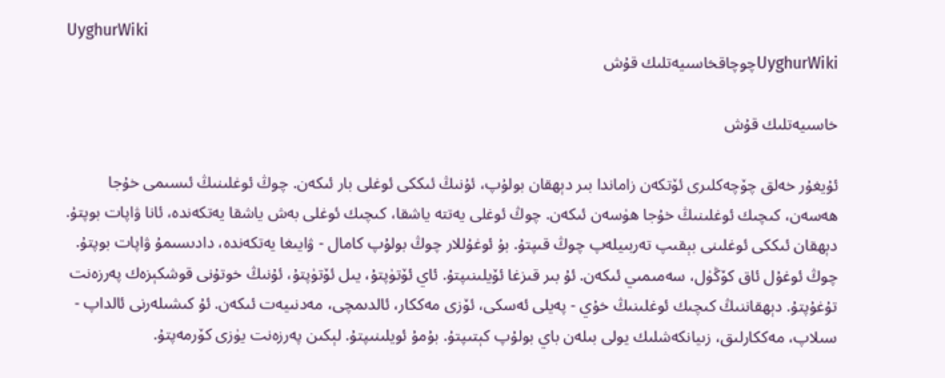UyghurWiki
UyghurWikiچوچاقخاسىيەتلىك قۇش

خاسىيەتلىك قۇش

ئۇيغۇر خەلق چۆچەكلىرى ئۆتكەن زاماندا بىر دېھقان بولۇپ، ئۇنىڭ ئىككى ئوغلى بار ئىكەن. چوڭ ئوغلىنىڭ ئىسىمى خۇجا ھەسەن، كىچىك ئوغلىنىڭ خۇجا ھۈسەن ئىكەن. چوڭ ئوغلى يەتتە ياشقا، كىچىك ئوغلى بەش ياشقا يەتكەندە، ئانا ۋاپات بوپتۇ. دېھقان ئىككى ئوغلىنى بېقىپ تەربىيلەپ چوڭ قىپتۇ. بۇ ئوغۇللار چوڭ بولۇپ كامال - ۋايىغا يەتكەندە، دادىسىمۇ ۋاپات بوپتۇ. چوڭ ئوغۇل ئاق كۆڭۈل، سەمىمىي ئىكەن. ئۇ بىر قىزغا ئۆيلىنىپتۇ. ئاي ئۆتۈپتۇ، يىل ئۆتۈپتۇ، ئۇنىڭ خوتۇنى قوشكېزەك پەرزەنت تۇغۇپتۇ. دېھقاننىڭ كىچىك ئوغلىنىڭ خۇي - پەيلى ئەسكى، ئۆزى مەككار، ئالدىمچى، مەدنىيەت ئىكەن. ئۇ كىشىلەرنى ئالداپ - سىلاپ، مەككارلىق، زىيانكەشلىك يولى بىلەن باي بولۇپ كېتىپتۇ. بۇمۇ ئويلىنىپتۇ. لېكىن پەرزەنت يۈزى كۆرمەپتۇ.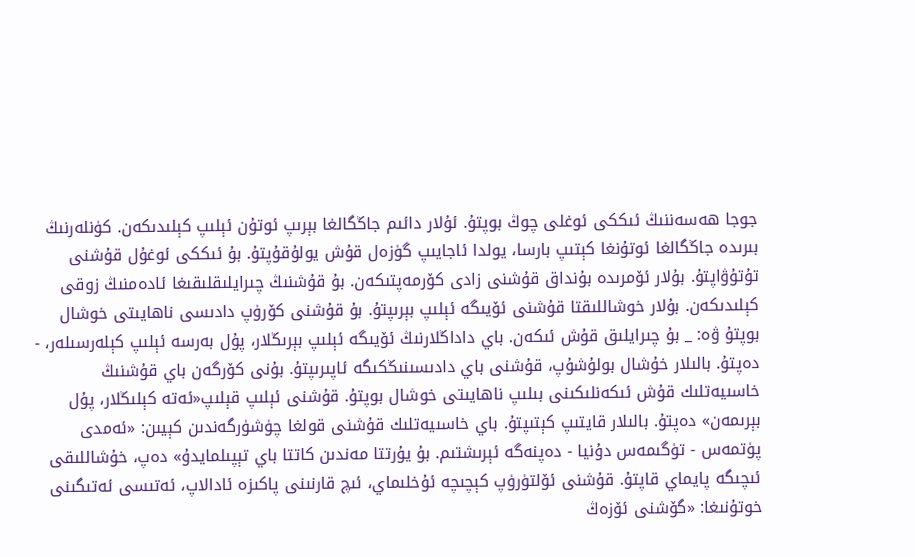جوجا ھەسەننىڭ ئىككى ئوغلى چوڭ بوپتۇ. ئۇلار دائىم جاڭگالغا بېرىپ ئوتۇن ئېلىپ كېلىدىكەن. كۈنلەرنىڭ بىرىدە جاڭگالغا ئوتۇنغا كېتىپ بارسا، يولدا ئاجايىپ گۈزەل قۇش يولۇقۇپتۇ. بۇ ئىككى ئوغۇل قۇشنى تۇتۇۋاپتۇ. بۇلار ئۆمرىدە بۇنداق قۇشنى زادى كۆرمەپتىكەن. بۇ قۇشنىڭ چىرايلىقلىقىغا ئادەمنىڭ زوقى كېلىدىكەن. بۇلار خوشاللىقتا قۇشنى ئۆيىگە ئېلىپ بېرىپتۇ. بۇ قۇشنى كۆرۈپ دادىسى ناھايىتى خوشال بوپتۇ ۋە: _ بۇ چىرايلىق قۇش ئىكەن. باي داداڭلارنىڭ ئۆيىگە ئېلىپ بېرىڭلار، پۇل بەرسە ئېلىپ كېلەرسىلەر، - دەپتۇ. بالىلار خۇشال بولۇشۇپ، قۇشنى باي دادىسىنىڭكىگە ئاپىرىپتۇ. بۇنى كۆرگەن باي قۇشنىڭ خاسىيەتلىك قۇش ئىكەنلىكىنى بىلىپ ناھايىتى خوشال بوپتۇ. قۇشنى ئېلىپ قېلىپ«ئەتە كېلىڭلار، پۇل بېرىمەن» دەپتۇ. بالىلار قايتىپ كېتىپتۇ. باي خاسىيەتلىك قۇشنى قولغا چۈشۈرگەندىن كېيىن: «ئەمدى پۈتمەس - تۈگىمەس دۇنيا - دەپنەگە ئېرىشتىم. بۇ يۇرتتا مەندىن كاتتا باي تېپىلمايدۇ» دەپ، خۇشاللىقى ئىچىگە پايماي قاپتۇ. قۇشنى ئۆلتۈرۈپ كېچىچە ئۇخلىماي، ئىچ قارنىنى پاكىزە ئادالاپ، ئەتىسى ئەتىگىنى خوتۇنىغا: «گۆشنى ئۆزەڭ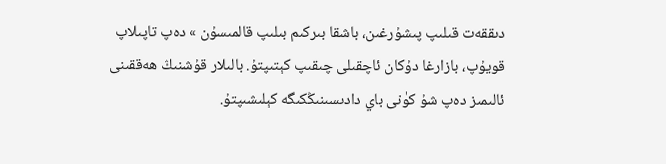دىققەت قىلىپ پىشۇرغىن، باشقا بىركىم بىلىپ قالمىسۇن » دەپ تاپىلاپ قويۇپ، بازارغا دۇكان ئاچقىلى چىقىپ كېتىپتۇ. بالىلار قۇشنىڭ ھەققىنى ئالىمىز دەپ شۇ كۈنى باي دادىسىنىڭكىگە كېلىشىپتۇ.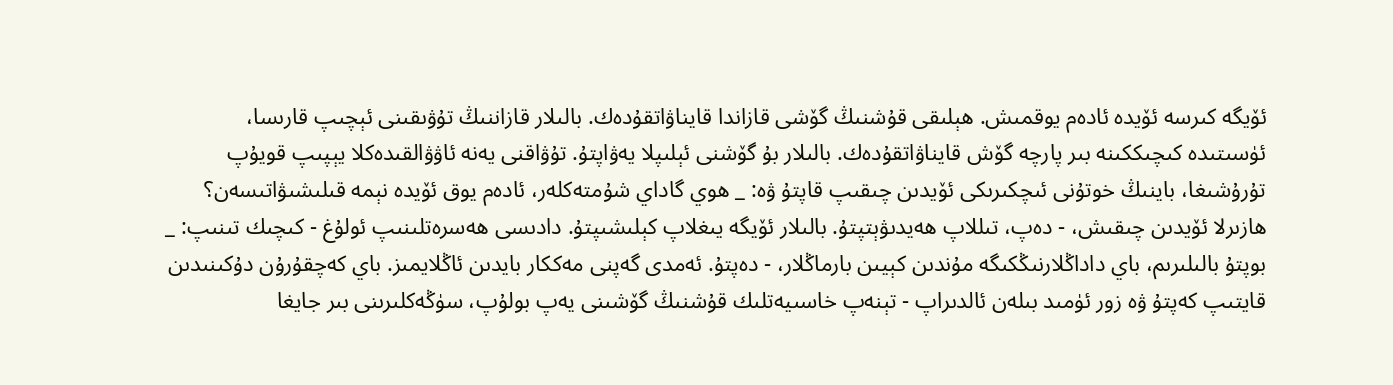ئۆيگە كىرسە ئۆيدە ئادەم يوقمىش. ھېلىقى قۇشنىڭ گۆشى قازاندا قايناۋاتقۇدەك. بالىلار قازاننىڭ تۇۋىقىنى ئېچىپ قارىسا، ئۈسىتىدە كىچىككىنە بىر پارچە گۆش قايناۋاتقۇدەك. بالىلار بۇ گۆشنى ئېلىپلا يەۋاپتۇ. تۇۋاقنى يەنە ئاۋۋالقىدەكلا يېپىپ قويۇپ تۇرۇشىغا، باينىڭ خوتۇنى ئىچكىرىكى ئۆيدىن چىقىپ قاپتۇ ۋە: _ ھوي گاداي شۇمتەكلەر، ئادەم يوق ئۆيدە نېمە قىلىشىۋاتىسەن؟ ھازىرلا ئۆيدىن چىقىش، - دەپ، تىللاپ ھەيدىۋېتپتۇ. بالىلار ئۆيگە يىغلاپ كېلىشىپتۇ. دادىسى ھەسرەتلىنىپ ئولۇغ - كىچىك تىنىپ: _ بوپتۇ بالىلىرىم، باي داداڭلارنىڭكىگە مۇندىن كېيىن بارماڭلار، - دەپتۇ. ئەمدى گەپنى مەككار بايدىن ئاڭلايمىز. باي كەچقۇرۇن دۇكىنىدىن قايتىپ كەپتۇ ۋە زور ئۈمىد بىلەن ئالدىراپ - تېنەپ خاسىيەتلىك قۇشنىڭ گۆشىنى يەپ بولۇپ، سۈڭەكلىرىنى بىر جايغا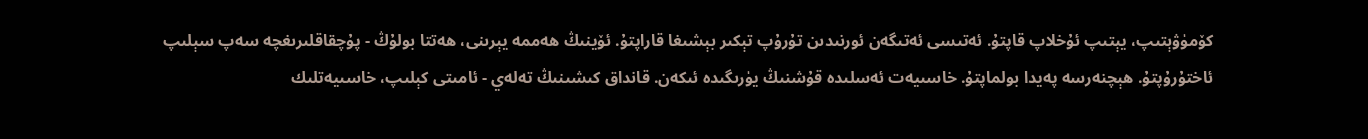كۆمۈۋېتىپ، يېتىپ ئۇخلاپ قاپتۇ. ئەتىسى ئەتىگەن ئورنىدىن تۇرۇپ تېكىر بېشىغا قاراپتۇ. ئۆينىڭ ھەممە يېرىنى، ھەتتا بولۇڭ - پۇچقاقلىرىغچە سەپ سېلىپ ئاختۇرۇپتۇ. ھېچنەرسە پەيدا بولماپتۇ. خاسىيەت ئەسلىدە قۇشنىڭ يۈرىگىدە ئىكەن. قانداق كىشىنىڭ تەلەي - ئامىتى كېلىپ، خاسىيەتلىك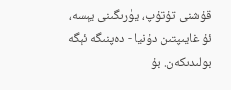قۇشنى تۇتۇپ، يۈرىگىنى يېسە، ئۇ غايىپتىن دۇنيا - دەپنىگە ئېگە بولىدىكەن. بۇ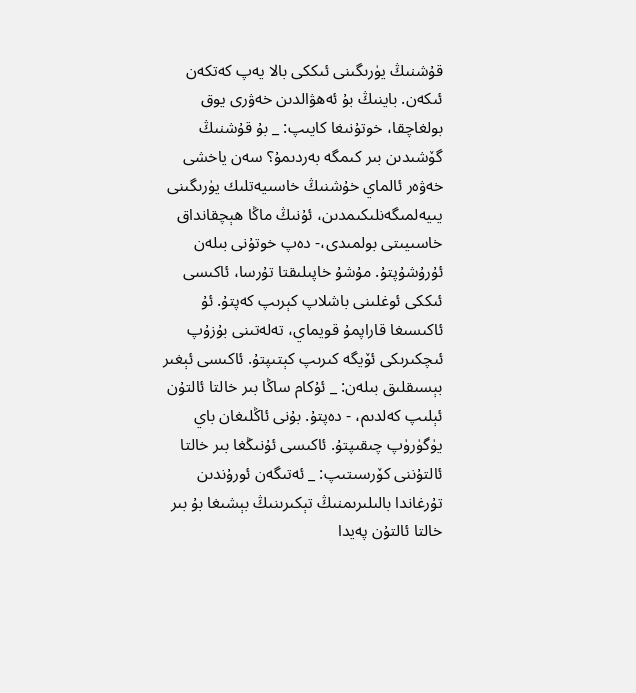قۇشنىڭ يۈرىگىنى ئىككى بالا يەپ كەتكەن ئىكەن. باينىڭ بۇ ئەھۋالدىن خەۋرى يوق بولغاچقا، خوتۇنىغا كايىپ: _ بۇ قۇشنىڭ گۆشىدىن بىر كىمگە بەردىمۇ؟ سەن ياخشى خەۋەر ئالماي خۇشنىڭ خاسىيەتلىك يۈرىگىنى يىيەلمىگەنلىكىمدىن، ئۇنىڭ ماڭا ھېچقانداق خاسىيىتى بولمىدى،- دەپ خوتۇنى بىلەن ئۇرۇشۇپتۇ. مۇشۇ خاپىلىقتا تۇرسا، ئاكىسى ئىككى ئوغلىنى باشلاپ كېرىپ كەپتۇ. ئۇ ئاكىسىغا قاراپمۇ قويماي، تەلەتىنى بۇزۇپ ئىچكىرىكى ئۆيگە كىرىپ كېتىپتۇ. ئاكىسى ئېغىر بېسىقلىق بىلەن: _ ئۇكام ساڭا بىر خالتا ئالتۇن ئېلىپ كەلدىم، - دەپتۇ. بۇنى ئاڭلىغان باي يۈگۈرۈپ چىقىپتۇ. ئاكىسى ئۇنىڭغا بىر خالتا ئالتۇننى كۆرسىتىپ: _ ئەتىگەن ئورۇندىن تۇرغاندا بالىلىرىمنىڭ تېكىرىنىڭ بېشىغا بۇ بىر خالتا ئالتۇن پەيدا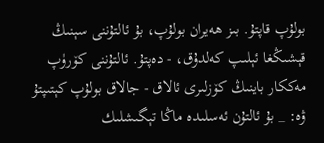بولۇپ قاپتۇ. بىز ھەيران بولۇپ، بۇ ئالتۇننى سېنىڭ قېشىڭغا ئېلىپ كەلدۇق، - دەپتۇ. ئالتۇننى كۆرۈپ مەككار باينىڭ كۆزلىرى ئالاق - جالاق بولۇپ كېتىپتۇ ۋە: _ بۇ ئالتۇن ئەسلىدە ماڭا تېگىشلىك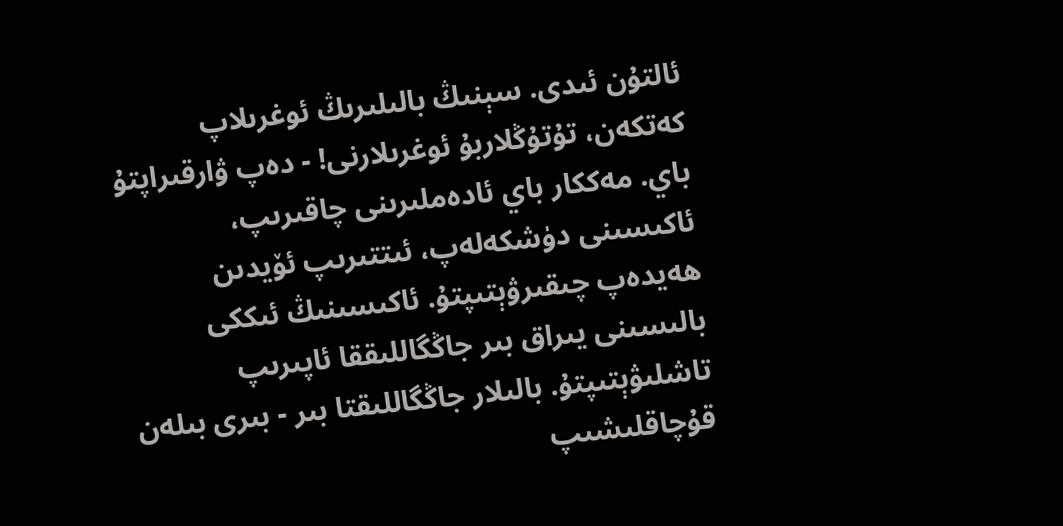ئالتۇن ئىدى. سېنىڭ بالىلىرىڭ ئوغرىلاپ كەتكەن، تۇتۇڭلاربۇ ئوغرىلارنى! - دەپ ۋارقىراپتۇ باي. مەككار باي ئادەملىرىنى چاقىرىپ، ئاكىسىنى دۈشكەلەپ، ئىتتىرىپ ئۆيدىن ھەيدەپ چىقىرۋېتىپتۇ. ئاكىسىنىڭ ئىككى بالىسىنى يىراق بىر جاڭگاللىققا ئاپىرىپ تاشلىۋېتىپتۇ. بالىلار جاڭگاللىقتا بىر - بىرى بىلەن قۇچاقلىشىپ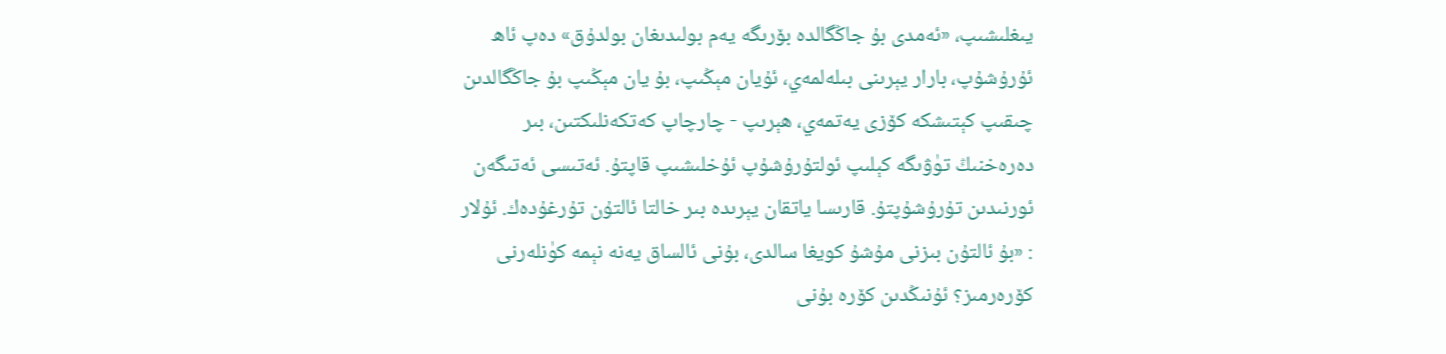يىغلىشىپ، «ئەمدى بۇ جاڭگالدە بۆرىگە يەم بولىدىغان بولدۇق» دەپ ئاھ ئۇرۇشۇپ، بارار يېرىنى بىلەلمەي، ئۇيان مېڭىپ، بۇ يان مېڭىپ بۇ جاڭگالدىن چىقىپ كېتىشكە كۆزى يەتمەي، ھېرىپ - چارچاپ كەتكەنلىكتىن، بىر دەرەخنىڭ تۈۋىگە كېلىپ ئولتۇرۇشۇپ ئۇخلىشىپ قاپتۇ. ئەتىسى ئەتىگەن ئورنىدىن تۇرۇشۇپتۇ. قارىسا ياتقان يېرىدە بىر خالتا ئالتۇن تۇرغۇدەك. ئۇلار : «بۇ ئالتۇن بىزنى مۇشۇ كويغا سالدى، بۇنى ئالساق يەنە نېمە كۈنلەرنى كۆرەرمىز؟ ئۇنىڭدىن كۆرە بۇنى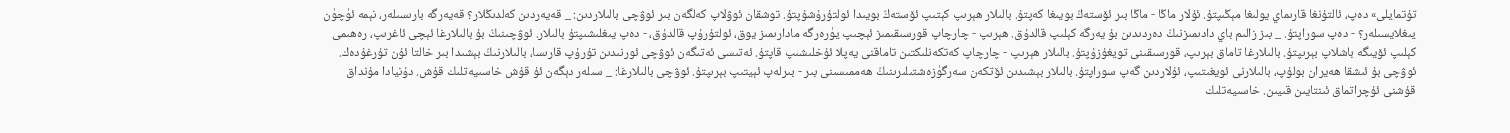تۇتمايلى» دەپ، ئالتۇنغا قارىماي يولىغا مېڭىپتۇ. ئۇلار ماڭا - ماڭا بىر ئۆستەڭ بويىغا كەپتۇ. بالىلار ھېرىپ كېتىپ ئۆستەڭ بويىدا ئولتۇرۇشۇپتۇ. توشقان ئوۋلاپ كەلگەن بىر ئوۋچى بالىلاردىن: _ قەيەردىن كەلدىڭلار؟ قەيەرگە بارىسىلەر، نېمە ئۈچۈن يىغلايسىلەر؟ - دەپ سوراپتۇ. _ بىز زالىم باي دادىمىزنىڭ دەردىدىن بۇ يەرگە كېلىپ قالدۇق. ھېرىپ - چارچاپ قورسىقىمىز ئېچىپ يۈرەرگە مادارىمىز يوق، ئولتۇرۇپ قالدۇق، - دەپ يىغلىشىپتۇ بالىلار. ئوۋچىنىڭ بۇ بالىلارغا ئېچى ئاغرىپ، رەھىمى كېلىپ ئۆيىگە باشلاپ بېرىپتۇ. بالىلارغا تاماق بېرىپ، قورسىقىنى تويغۇزۇپتۇ. بالىلار ھېرىپ - چارچاپ كەتكەنلىكتىن تاماقنى يەپلا ئۇخلىشىپ قاپتۇ. ئەتىسى ئەتىگەن ئوۋچى ئورنىدىن تۇرۇپ قارىسا، بالىلارنىڭ بېشىدا بىر خالتا ئۇن تۇرغۇدەك. ئوۋچى بۇ ئىشقا ھەيران بولۇپ، بالىلارنى ئويغىتىپ، ئۇلاردىن گەپ سوراپتۇ. بالىلار بېشىدىن ئۆتكەن سەرگۈزەشتىلىرىنىڭ ھەممىسىنى بىر - بىرلەپ ئېيتىپ بېرىپتۇ. ئوۋچى بالىلارغا: _ سىلەر دېگەن ئۇ قۇش خاسىيەتلىك قۇش. دۇنيادا مۇنداق قۇشنى ئۇچراتماق ئىنتايىن قىيىن. خاسىيەتلىك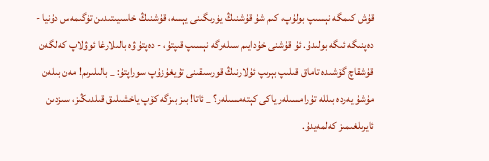قۇش كىمگە نېسىپ بولۇپ، كىم شۇ قۇشنىڭ يۈرىگىنى يېسە، قۇشنىڭ خاسىيىتىدىن تۈگىمەس دۇنيا - دەپنىگە ئىگە بولىدۇ. ئۇ قۇشنى خۇدايىم سىلەرگە نېسىپ قىپتۇ، - دەپتۇ ۋە بالىلارغا ئوۋلاپ كەلگەن قۇشقاچ گۆشىدە تاماق قىلىپ بېرىپ ئۇلارنىڭ قورسىقىنى تۇيغۇزۇپ سوراپتۇ: _ بالىلىرىم! مەن بىلەن مۇشۇ يەردە بىللە تۇرامسىلەر ياكى كېتەمسىلەر؟ _ ئاتا! بىز بىزگە كۆپ ياخشىلىق قىلدىڭىز، سىزدىن ئايرىلغىمىز كەلمەيدۇ.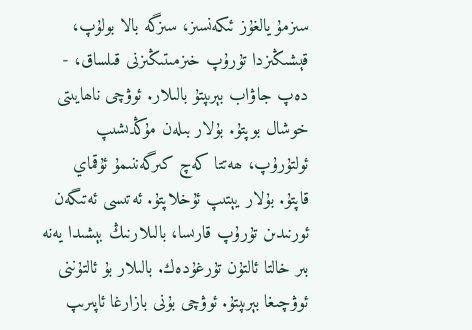سىزمۇ يالغۇز ئىكەنسىز، سىزگە بالا بولۇپ، قېشىڭىزدا تۇرۇپ خىزمىتىڭىزنى قىلساق، - دەپ جاۋاب بېرىپتۇ بالىلار. ئوۋچى ناھايىتى خوشال بوپتۇ. بۇلار بىلەن مۇڭدىشىپ ئولتۇرۇپ، ھەتتا كەچ كىرگەننىمۇ ئۇقماي قاپتۇ. بۇلار يېتىپ ئۇخلاپتۇ. ئەتىسى ئەتىگەن ئورنىدىن تۇرۇپ قارىسا، بالىلارنىڭ بېشىدا يەنە بىر خالتا ئالتۇن تۇرغۇدەك. بالىلار بۇ ئالتۇننى ئوۋچىغا بېرىپتۇ. ئوۋچى بۇنى بازارغا ئاپىرىپ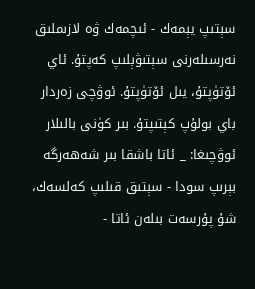سېتىپ يېمەك - ئىچمەك ۋە لازىملىق نەرسىلەرنى سېتىۋېلىپ كەپتۇ. ئاي ئۆتۈپتۇ، يىل ئۆتۈپتۇ. ئوۋچى زەردار باي بولۇپ كېتىپتۇ. بىر كۈنى بالىلار ئوۋچىغا: _ ئاتا باشقا بىر شەھەرگە بېرىپ سودا - سېتىق قىلىپ كەلسەك، شۇ پۇرسەت بىلەن ئاتا -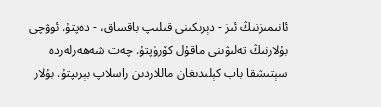ئانىمىزنىڭ ئىز - دېرىكىنى قىلىپ باقساق، - دەپتۇ. ئوۋچى بۇلارنىڭ تەلىۋىنى ماقۇل كۆرۈپتۇ. چەت شەھەرلەردە سېتىشقا باب كېلىدىغان ماللاردىن راسلاپ بېرىپتۇ. بۇلار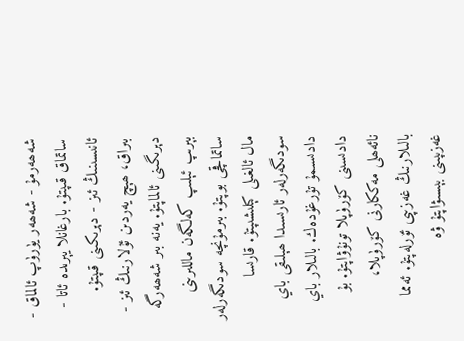شەھەرمۇ - شەھەر يۈرۈپ ئالماق - ساتماق قىپتۇ. بارغانلا يېرىدە ئاتا - ئانىسىنىڭ ئىز - دېرىكىنى قىپتۇ. بىراق، ھېچ يەردىن ئۇلارنىڭ ئىز - دېرىگىنى ئالماپتۇ. يەنە بىر شەھەرگە بېرىپ ئېلىپ كەلگەن ماللىرىنى ساتماقچى بوپتۇ. بىرمۇنچە سودىگەرلەر مال ئالغىلى كېلىشىپتۇ. قارىسا سودىگەرلەر ئارىسىدا ھېلىقى باي دادىسىمۇ تۇرغۇدەك. بالىلار باي دادىسىنى كۆرۈپلا تونۇۋاپتۇ. بۇ نائەھلى مەككارنى كۆرۈپلا، بالىلارنىڭ غەزىپى ئۆرلەپتۇ. ئەمما غەزىپىنى بېسىۋاپتۇ ۋە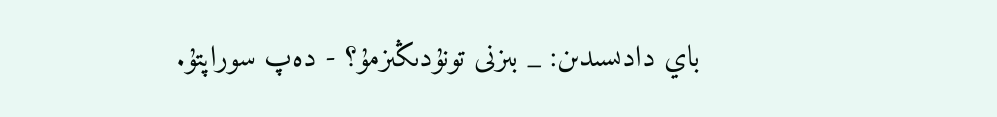باي دادىسىدىن: _ بىزنى تونۇدىڭىزمۇ؟ - دەپ سوراپتۇ.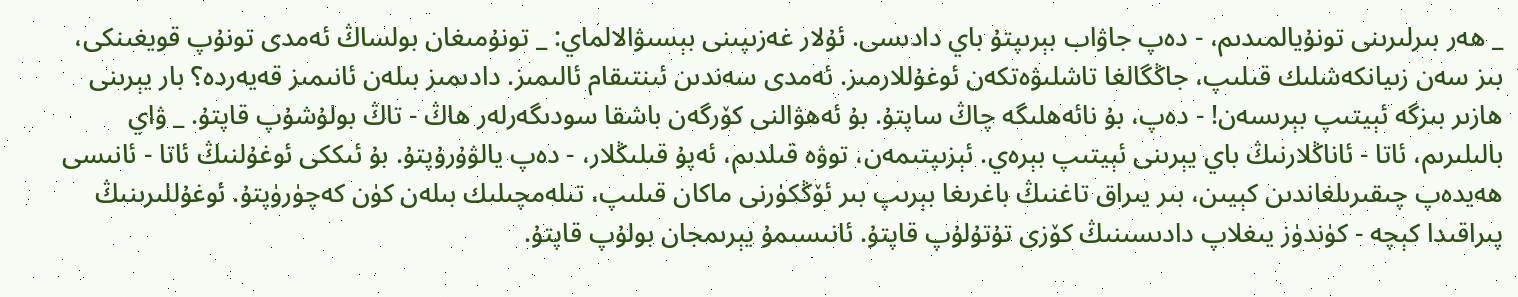_ ھەر بىرلىرىنى تونۇيالمىدىم، - دەپ جاۋاب بېرىپتۇ باي دادىسى. ئۇلار غەزىپىنى بېسىۋالالماي: _ تونۇمىغان بولساڭ ئەمدى تونۇپ قويغىنكى، بىز سەن زىيانكەشلىك قىلىپ، جاڭگالغا تاشلىۋەتكەن ئوغۇللارمىز. ئەمدى سەندىن ئىنتىقام ئالىمىز. دادىمىز بىلەن ئانىمىز قەيەردە؟ بار يېرىنى ھازىر بىزگە ئېيتىپ بېرىسەن! - دەپ، بۇ نائەھلىگە چاڭ ساپتۇ. بۇ ئەھۋالنى كۆرگەن باشقا سودىگەرلەر ھاڭ - تاڭ بولۇشۇپ قاپتۇ. _ ۋاي بالىلىرىم، ئاتا - ئاناڭلارنىڭ باي يېرىنى ئېيتىپ بېرەي. ئېزىپتىمەن، توۋە قىلدىم، ئەپۇ قىلىڭلار، - دەپ يالۋۇرۇپتۇ. بۇ ئىككى ئوغۇلنىڭ ئاتا - ئانىسى ھەيدەپ چىقىرىلغاندىن كېيىن، بىر يىراق تاغنىڭ باغرىغا بېرىپ بىر ئۆڭكۈرنى ماكان قىلىپ، تىلەمچىلىك بىلەن كۈن كەچۈرۈپتۇ. ئوغۇللىرىنىڭ پىراقىدا كېچە - كۈندۈز يىغلاپ دادىسىنىڭ كۆزى تۇتۇلۇپ قاپتۇ. ئانىسىمۇ يېرىمجان بولۇپ قاپتۇ.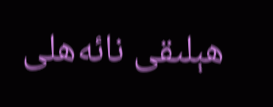ھېلىقى نائەھلى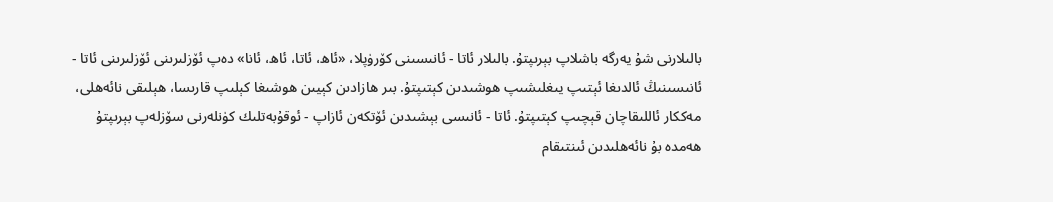بالىلارنى شۇ يەرگە باشلاپ بېرىپتۇ. بالىلار ئاتا - ئانىسىنى كۆرۈپلا، «ئاھ، ئاتا، ئاھ، ئانا» دەپ ئۆزلىرىنى ئۆزلىرىنى ئاتا - ئانىسىنىڭ ئالدىغا ئېتىپ يىغلىشىپ ھوشىدىن كېتىپتۇ. بىر ھازادىن كېيىن ھوشىغا كېلىپ قارىسا، ھېلىقى نائەھلى، مەككار ئاللىقاچان قېچىپ كېتىپتۇ. ئاتا - ئانىسى بېشىدىن ئۆتكەن ئازاپ - ئوقۇبەتلىك كۈنلەرنى سۆزلەپ بېرىپتۇ ھەمدە بۇ نائەھلىدىن ئىنتىقام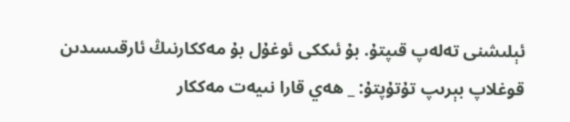ئېلىشنى تەلەپ قىپتۇ. بۇ ئىككى ئوغۇل بۇ مەككارنىڭ ئارقىسىدىن قوغلاپ بېرىپ تۇتۇپتۇ: _ ھەي قارا نىيەت مەككار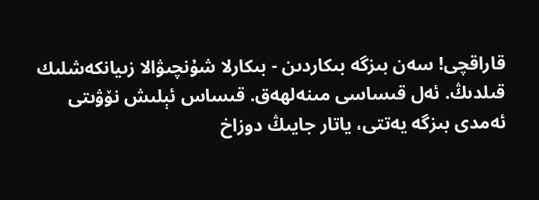قاراقچى! سەن بىزگە بىكاردىن - بىكارلا شۇنچىۋالا زىيانكەشلىك قىلدىڭ. ئەل قىساسى مىنەلھەق. قىساس ئېلىش نۆۋىتى ئەمدى بىزگە يەتتى، ياتار جايىڭ دوزاخ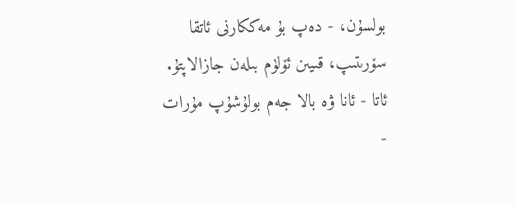بولسۇن، - دەپ بۇ مەككارنى ئاتقا سۆرىتىپ، قىيىن ئۆلۈم بىلەن جازالاپتۇ. ئاتا - ئانا ۋە بالا جەم بولۇشۇپ مۇرات -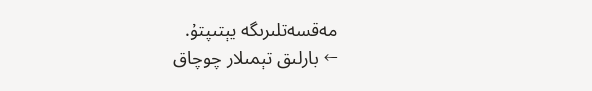مەقسەتلىرىگە يېتىپتۇ.
← بارلىق تېمىلار چوچاق